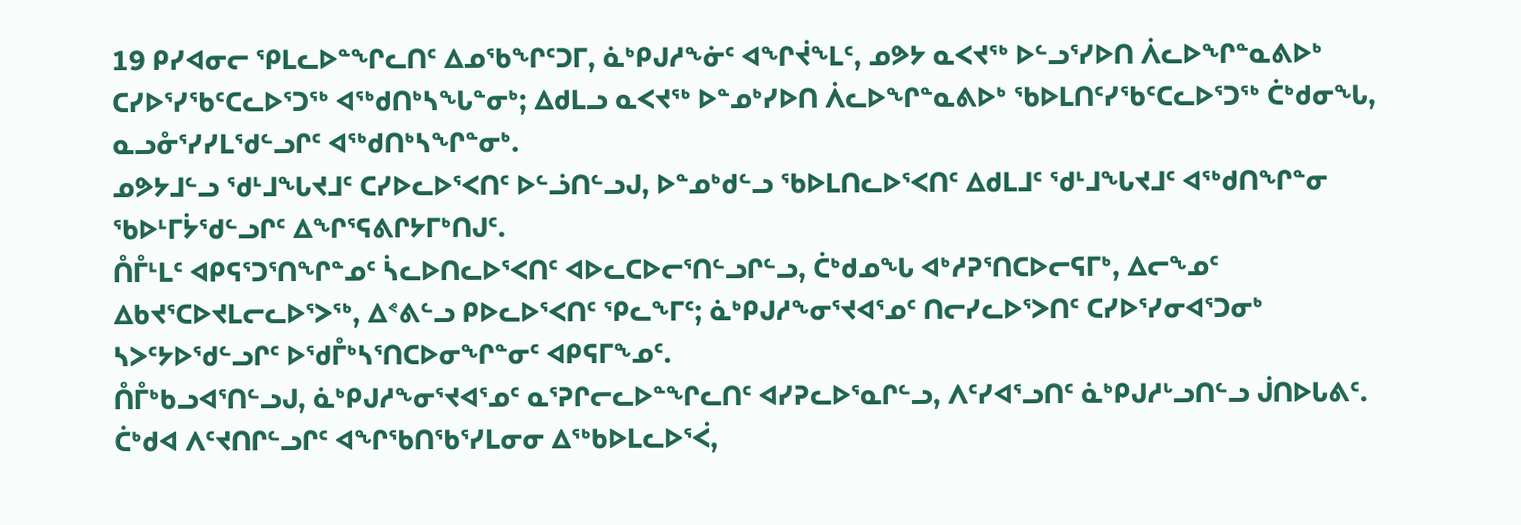19 ᑭᓯᐊᓂᓕ ᕿᒪᓚᐅᓐᖏᓚᑎᑦ ᐃᓄᖃᖏᑦᑐᒥ, ᓈᒃᑭᒍᓱᖕᓃᑦ ᐊᖏᔫᖕᒪᑦ, ᓄᕗᔭ ᓇᐸᔪᖅ ᐅᓪᓗᕐᓯᐅᑎ ᐲᓚᐅᖏᓐᓇᕕᐅᒃ ᑕᓯᐅᕐᓯᖃᑦᑕᓚᐅᕐᑐᖅ ᐊᖅᑯᑎᒃᓴᖓᓐᓂᒃ; ᐃᑯᒪᓗ ᓇᐸᔪᖅ ᐅᓐᓄᒃᓯᐅᑎ ᐲᓚᐅᖏᓐᓇᕕᐅᒃ ᖃᐅᒪᑎᑦᓯᖃᑦᑕᓚᐅᕐᑐᖅ ᑖᒃᑯᓂᖓ, ᓇᓗᓁᕐᓯᓯᒪᖁᓪᓗᒋᑦ ᐊᖅᑯᑎᒃᓴᖏᓐᓂᒃ.
ᓄᕗᔭᒧᓪᓗ ᖁᒻᒧᖓᔪᒧᑦ ᑕᓯᐅᓚᐅᕐᐸᑎᑦ ᐅᓪᓘᑎᓪᓗᒍ, ᐅᓐᓄᒃᑯᓪᓗ ᖃᐅᒪᑎᓚᐅᕐᐸᑎᑦ ᐃᑯᒪᒧᑦ ᖁᒻᒧᖓᔪᒧᑦ ᐊᖅᑯᑎᖏᓐᓂ ᖃᐅᒻᒥᔮᖁᓪᓗᒋᑦ ᐃᖏᕐᕋᕕᒋᔭᒥᒃᑎᒍᑦ.
ᑍᒤᒻᒪᑦ ᐊᑭᕋᕐᑐᕐᑎᖏᓐᓄᑦ ᓵᓚᐅᑎᓚᐅᕐᐸᑎᑦ ᐊᐅᓚᑕᐅᓕᕐᑎᓪᓗᒋᓪᓗ, ᑖᒃᑯᓄᖓ ᐊᒃᓱᕈᕐᑎᑕᐅᓕᕋᒥᒃ, ᐃᓕᖕᓄᑦ ᐃᑲᔪᕐᑕᐅᔪᒪᓕᓚᐅᕐᐳᖅ, ᐃᕝᕕᓪᓗ ᑭᐅᓚᐅᕐᐸᑎᑦ ᕿᓚᖕᒥᑦ; ᓈᒃᑭᒍᓱᖕᓂᕐᔪᐊᕐᓄᑦ ᑎᓕᓯᓚᐅᕐᐳᑎᑦ ᑕᓯᐅᕐᓯᓂᐊᕐᑐᓂᒃ ᓴᐳᑦᔭᐅᖁᓪᓗᒋᑦ ᐅᖁᒤᒃᓴᕐᑎᑕᐅᓂᖏᓐᓂᑦ ᐊᑭᕋᒥᖕᓄᑦ.
ᑍᒤᒃᑲᓗᐊᕐᑎᓪᓗᒍ, ᓈᒃᑭᒍᓱᖕᓂᕐᔪᐊᕐᓄᑦ ᓇᕐᕈᒋᓕᓚᐅᓐᖏᓚᑎᑦ ᐊᓯᕈᓚᐅᕐᓇᒋᓪᓗ, ᐱᑦᓯᐊᕐᓗᑎᑦ ᓈᒃᑭᒍᓱᒡᓗᑎᓪᓗ ᒎᑎᐅᒐᕕᑦ.
ᑖᒃᑯᐊ ᐱᑦᔪᑎᒋᓪᓗᒋᑦ ᐊᖏᖃᑎᖃᕐᓯᒪᓂᓂ ᐃᖅᑲᐅᒪᓚᐅᕐᐹ,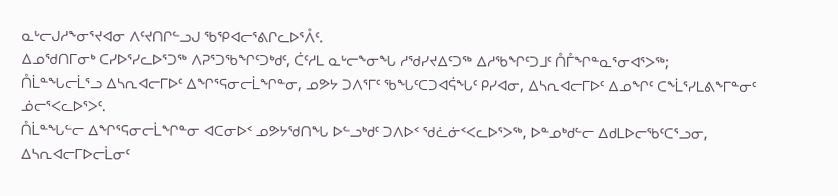ᓇᒡᓕᒍᓱᖕᓂᕐᔪᐊᓂ ᐱᑦᔪᑎᒋᓪᓗᒍ ᖃᕿᐊᓕᕐᕕᒋᓚᐅᕐᐰᑦ.
ᐃᓄᖁᑎᒥᓂᒃ ᑕᓯᐅᕐᓯᓚᐅᕐᑐᖅ ᐱᕈᕐᑐᖃᖏᑦᑐᒃᑯᑦ, ᑖᑦᓱᒪ ᓇᒡᓕᖕᓂᖓ ᓱᖁᓯᔪᐃᑦᑐᖅ ᐃᓱᖃᖏᑦᑐᒧᑦ ᑍᒤᖏᓐᓇᕐᓂᐊᕐᐳᖅ;
ᑍᒫᓐᖓᓕᒫᕐᓗ ᐃᓴᕆᐊᓕᒥᐅᑦ ᐃᖏᕐᕋᓂᓕᒫᖏᓐᓂ, ᓄᕗᔭ ᑐᐱᕐᒥᑦ ᖃᖓᑦᑕᑐᐊᕌᖓᑦ ᑭᓯᐊᓂ, ᐃᓴᕆᐊᓕᒥᐅᑦ ᐃᓄᖏᑦ ᑕᖕᒫᕐᓯᒪᕕᖕᒥᓐᓂᑦ ᓅᓕᕐᐸᓚᐅᕐᐳᑦ.
ᑍᒫᓐᖓᓪᓕ ᐃᖏᕐᕋᓂᓕᒫᖏᓐᓂ ᐊᑕᓂᐅᑉ ᓄᕗᔭᖁᑎᖓ ᐅᓪᓗᒃᑯᑦ ᑐᐱᐅᑉ ᖁᓛᓃᑉᐸᓚᐅᕐᐳᖅ, ᐅᓐᓄᒃᑯᓪᓕ ᐃᑯᒪᐅᓕᖃᑦᑕᕐᓗᓂ, ᐃᓴᕆᐊᓕᒥᐅᓕᒫᓂᑦ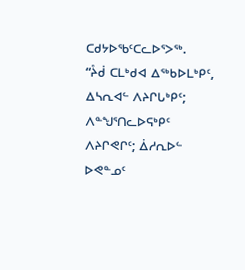ᑕᑯᔭᐅᖃᑦᑕᓚᐅᕐᐳᖅ.
“ᔧᑰ ᑕᒪᒃᑯᐊ ᐃᖅᑲᐅᒪᒃᑭᑦ, ᐃᓴᕆᐊᓪ ᐱᔨᒋᒐᒃᑭᑦ; ᐱᓐᖑᕐᑎᓚᐅᕋᒃᑭᑦ ᐱᔨᒋᕙᒋᑦ; ᐄᓱᕆᐅᓪ ᐅᕙᓐᓄᑦ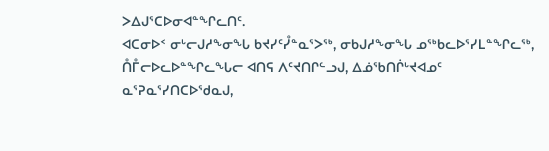ᐳᐃᒍᕐᑕᐅᓂᐊᓐᖏᓚᑎᑦ.
ᐊᑕᓂᐅᑉ ᓂᒡᓕᒍᓱᖕᓂᖓ ᑲᔪᓯᑦᓮᓐᓇᕐᐳᖅ, ᓂᑲᒍᓱᖕᓂᖓ ᓄᖅᑲᓚᐅᕐᓯᒪᓐᖏᓚᖅ,
ᑍᒤᓕᐅᓚᐅᓐᖏᓚᖓᓕ ᐊᑎᕋ ᐱᑦᔪᑎᒋᓪᓗᒍ, ᐃᓅᖃᑎᒌᒡᔪᐊᓄᑦ ᓇᕐᕈᓇᕐᓯᑎᑕᐅᖁᓇᒍ,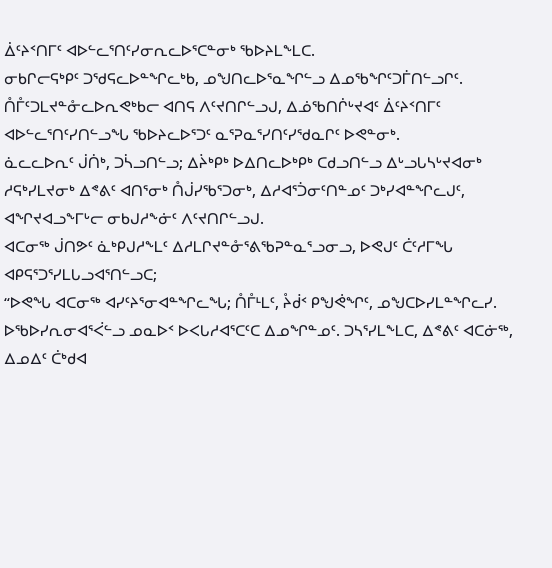ᐄᑦᔨᑉᑎᒥᑦ ᐊᐅᓪᓚᕐᑎᑦᓯᓂᕆᓚᐅᕐᑕᓐᓂᒃ ᖃᐅᔨᒪᖕᒪᑕ.
ᓂᑲᒋᓕᕋᒃᑭᑦ ᑐᖁᕋᓚᐅᓐᖏᓚᒃᑲ, ᓄᖑᑎᓚᐅᕐᓇᖏᓪᓗ ᐃᓄᖃᖏᑦᑐᒦᑎᓪᓗᒋᑦ.
ᑍᒤᑦᑐᒪᔪᓐᓁᓚᐅᕆᕙᒃᑲᓕ ᐊᑎᕋ ᐱᑦᔪᑎᒋᓪᓗᒍ, ᐃᓅᖃᑎᒌᒡᔪᐊᑦ ᐄᑦᔨᑉᑎᒥᑦ ᐊᐅᓪᓚᕐᑎᑦᓯᑎᓪᓗᖓ ᖃᐅᔨᓚᐅᕐᑐᑦ ᓇᕐᕈᓇᕐᓯᑎᑦᓯᖁᓇᒋᑦ ᐅᕙᓐᓂᒃ.
ᓈᓚᓚᐅᕆᑦ ᒎᑏᒃ, ᑐᓵᓗᑎᓪᓗ; ᐃᔩᒃᑭᒃ ᐅᐃᑎᓚᐅᒃᑭᒃ ᑕᑯᓗᑎᓪᓗ ᐃᒡᓗᒐᓴᒡᔪᐊᓂᒃ ᓱᕋᒃᓯᒪᔪᓂᒃ ᐃᕝᕕᑦ ᐊᑎᕐᓂᒃ ᑍᒎᓯᖃᕐᑐᓂᒃ, ᐃᓱᐊᕐᑑᓂᑦᑎᓐᓄᑦ ᑐᒃᓯᐊᓐᖏᓚᒍᑦ, ᐊᖏᔪᐊᓗᖕᒥᒡᓕ ᓂᑲᒍᓱᖕᓃᑦ ᐱᑦᔪᑎᒋᓪᓗᒍ.
ᐊᑕᓂᖅ ᒎᑎᕗᑦ ᓈᒃᑭᒍᓱᖕᒪᑦ ᐃᓱᒪᒋᔪᓐᓁᕐᕕᖃᕈᓐᓇᕐᓗᓂᓗ, ᐅᕙᒍᑦ ᑖᑦᓱᒥᖓ ᐊᑭᕋᕐᑐᕐᓯᒪᒐᓗᐊᕐᑎᓪᓗᑕ;
“ᐅᕙᖓ ᐊᑕᓂᖅ ᐊᓯᑦᔨᕐᓂᐊᓐᖏᓚᖓ; ᑍᒤᒻᒪᑦ, ᔧᑰᑉ ᑭᖑᕚᖏᑦ, ᓄᖑᑕᐅᓯᒪᓐᖏᓚᓯ.
ᐅᖃᐅᓯᕆᓂᐊᕐᐹᓪᓗ ᓄᓇᐅᑉ ᐅᐸᒐᓱᐊᕐᑕᑦᑕ ᐃᓄᖏᓐᓄᑦ. ᑐᓴᕐᓯᒪᖕᒪᑕ, ᐃᕝᕕᑦ ᐊᑕᓃᖅ, ᐃᓄᐃᑦ ᑖᒃᑯᐊ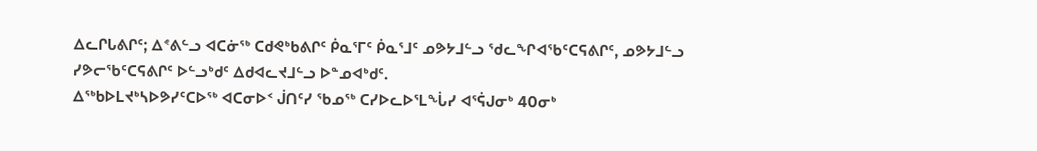ᐃᓚᒋᒐᕕᒋᑦ; ᐃᕝᕕᓪᓗ ᐊᑕᓃᖅ ᑕᑯᕙᒃᑲᕕᒋᑦ ᑮᓇᕐᒥᑦ ᑮᓇᕐᒧᑦ ᓄᕗᔭᒧᓪᓗ ᖁᓚᖏᐊᖃᑦᑕᕋᕕᒋᑦ, ᓄᕗᔭᒧᓪᓗ ᓯᕗᓕᖃᑦᑕᕋᕕᒋᑦ ᐅᓪᓗᒃᑯᑦ ᐃᑯᐊᓚᔪᒧᓪᓗ ᐅᓐᓄᐊᒃᑯᑦ.
ᐃᖅᑲᐅᒪᔪᒃᓴᐅᕗᓯᑦᑕᐅᖅ ᐊᑕᓂᐅᑉ ᒎᑎᑦᓯ ᖃᓄᖅ ᑕᓯᐅᓚᐅᕐᒪᖔᓯ ᐊᕐᕌᒍᓂᒃ 40ᓂᒃ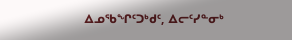ᐃᓄᖃᖏᑦᑐᒃᑯᑦ, ᐃᓕᑦᓯᓐᓂᒃ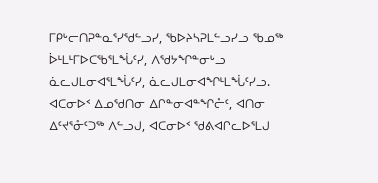ᒥᑭᒡᓕᑎᕈᓐᓇᕐᓯᖁᓪᓗᓯ, ᖃᐅᔨᓴᕈᒪᓪᓗᓯᓗ ᖃᓄᖅ ᐆᒻᒪᒻᒥᐅᑕᖃᕐᒪᖔᑦᓯ, ᐱᖁᔭᖏᓐᓂᒡᓗ ᓈᓚᒍᒪᓂᐊᕐᒪᖔᑦᓯ, ᓈᓚᒍᒪᓂᐊᖏᒻᒪᖔᑦᓯᓗ.
ᐊᑕᓂᐅᑉ ᐃᓄᖁᑎᓂ ᐃᒋᓐᓂᐊᓐᖏᓔᑦ, ᐊᑎᓂ ᐃᑦᔪᕐᓁᑦᑐᖅ ᐱᓪᓗᒍ, ᐊᑕᓂᐅᑉ ᖁᕕᐊᒋᓚᐅᕐᒪᒍ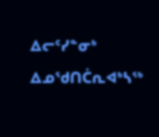ᐃᓕᑦᓯᓐᓂᒃ ᐃᓄᖁᑎᑖᕆᐊᒃᓴᖅ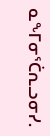ᓇᖕᒥᓂᕐᑖᕆᓗᓂᓯ.